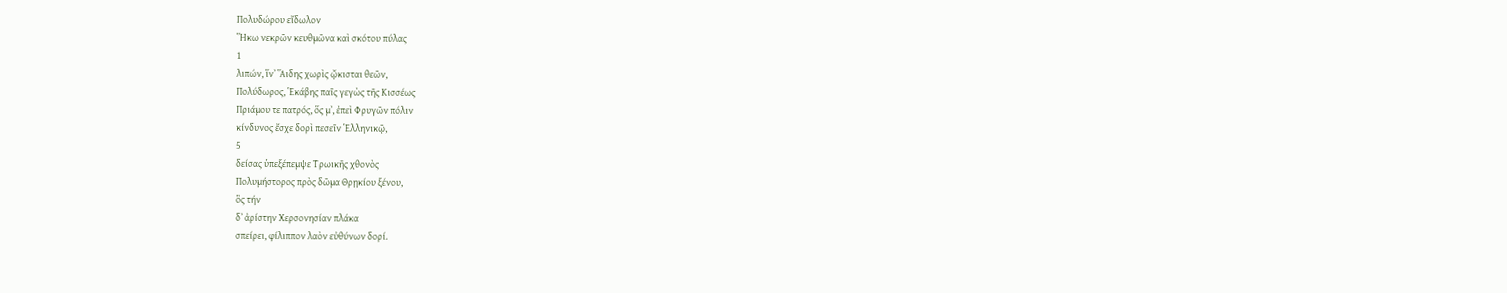Πολυδώρου εἴδωλον
Ἥκω νεκρῶν κευθμῶνα καὶ σκότου πύλας
1
λιπών, ἵνʼ Ἅιδης χωρὶς ᾤκισται θεῶν,
Πολύδωρος, Ἑκάβης παῖς γεγὼς τῆς Κισσέως
Πριάμου τε πατρός, ὅς μʼ, ἐπεὶ Φρυγῶν πόλιν
κίνδυνος ἔσχε δορὶ πεσεῖν Ἑλληνικῷ,
5
δείσας ὑπεξέπεμψε Τρωικῆς χθονὸς
Πολυμήστορος πρὸς δῶμα Θρῃκίου ξένου,
ὃς τήν
δʼ ἀρίστην Χερσονησίαν πλάκα
σπείρει, φίλιππον λαὸν εὐθύνων δορί.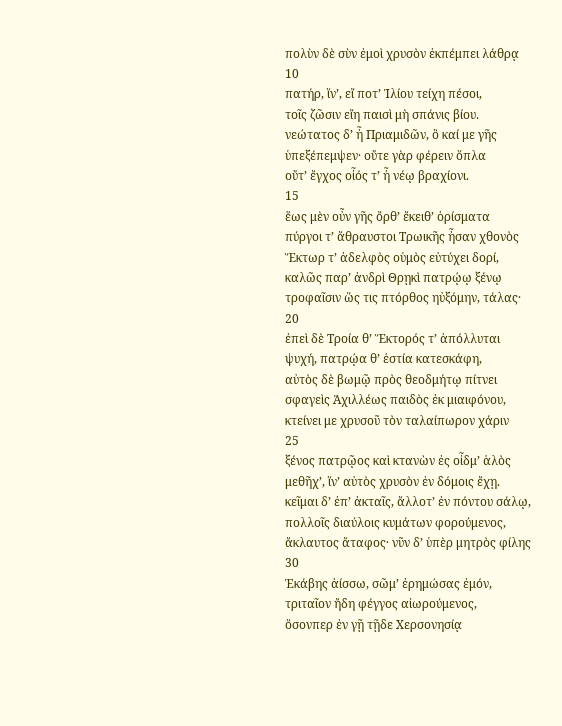πολὺν δὲ σὺν ἐμοὶ χρυσὸν ἐκπέμπει λάθρᾳ
10
πατήρ, ἵνʼ, εἴ ποτʼ Ἰλίου τείχη πέσοι,
τοῖς ζῶσιν εἴη παισὶ μὴ σπάνις βίου.
νεώτατος δʼ ἦ Πριαμιδῶν, ὃ καί με γῆς
ὑπεξέπεμψεν· οὔτε γὰρ φέρειν ὅπλα
οὔτʼ ἔγχος οἷός τʼ ἦ νέῳ βραχίονι.
15
ἕως μὲν οὖν γῆς ὄρθʼ ἔκειθʼ ὁρίσματα
πύργοι τʼ ἄθραυστοι Τρωικῆς ἦσαν χθονὸς
Ἕκτωρ τʼ ἀδελφὸς οὑμὸς εὐτύχει δορί,
καλῶς παρʼ ἀνδρὶ Θρῃκὶ πατρῴῳ ξένῳ
τροφαῖσιν ὥς τις πτόρθος ηὐξόμην, τάλας·
20
ἐπεὶ δὲ Τροία θʼ Ἕκτορός τʼ ἀπόλλυται
ψυχή, πατρῴα θʼ ἑστία κατεσκάφη,
αὐτὸς δὲ βωμῷ πρὸς θεοδμήτῳ πίτνει
σφαγεὶς Ἀχιλλέως παιδὸς ἐκ μιαιφόνου,
κτείνει με χρυσοῦ τὸν ταλαίπωρον χάριν
25
ξένος πατρῷος καὶ κτανὼν ἐς οἶδμʼ ἁλὸς
μεθῆχʼ, ἵνʼ αὐτὸς χρυσὸν ἐν δόμοις ἔχῃ.
κεῖμαι δʼ ἐπʼ ἀκταῖς, ἄλλοτʼ ἐν πόντου σάλῳ,
πολλοῖς διαύλοις κυμάτων φορούμενος,
ἄκλαυτος ἄταφος· νῦν δʼ ὑπὲρ μητρὸς φίλης
30
Ἑκάβης ἀίσσω, σῶμʼ ἐρημώσας ἐμόν,
τριταῖον ἤδη φέγγος αἰωρούμενος,
ὅσονπερ ἐν γῇ τῇδε Χερσονησίᾳ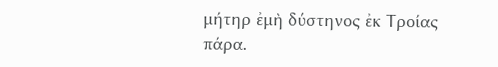μήτηρ ἐμὴ δύστηνος ἐκ Τροίας πάρα.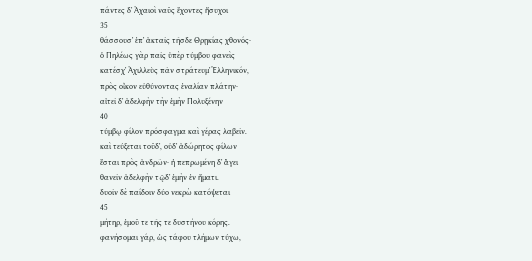πάντες δʼ Ἀχαιοὶ ναῦς ἔχοντες ἥσυχοι
35
θάσσουσʼ ἐπʼ ἀκταῖς τῆσδε Θρῃκίας χθονός·
ὁ Πηλέως γὰρ παῖς ὑπὲρ τύμβου φανεὶς
κατέσχʼ Ἀχιλλεὺς πᾶν στράτευμʼ Ἑλληνικόν,
πρὸς οἶκον εὐθύνοντας ἐναλίαν πλάτην·
αἰτεῖ δʼ ἀδελφὴν τὴν ἐμὴν Πολυξένην
40
τύμβῳ φίλον πρόσφαγμα καὶ γέρας λαβεῖν.
καὶ τεύξεται τοῦδʼ, οὐδʼ ἀδώρητος φίλων
ἔσται πρὸς ἀνδρῶν· ἡ πεπρωμένη δʼ ἄγει
θανεῖν ἀδελφὴν τῷδʼ ἐμὴν ἐν ἤματι.
δυοῖν δὲ παίδοιν δύο νεκρὼ κατόψεται
45
μήτηρ, ἐμοῦ τε τῆς τε δυστήνου κόρης.
φανήσομαι γάρ, ὡς τάφου τλήμων τύχω,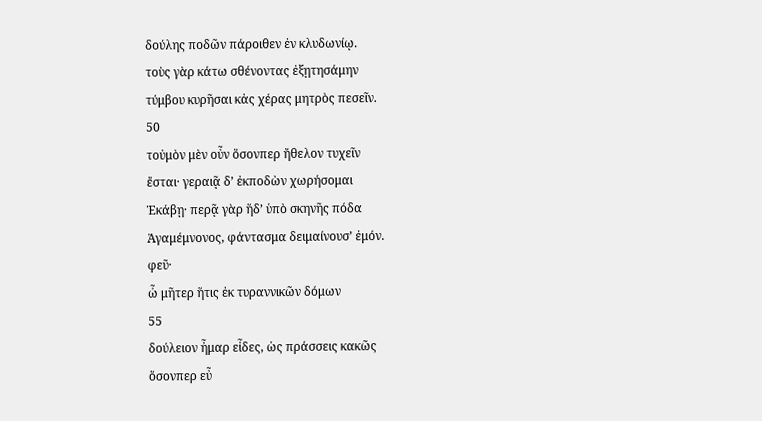δούλης ποδῶν πάροιθεν ἐν κλυδωνίῳ.
τοὺς γὰρ κάτω σθένοντας ἐξῃτησάμην
τύμβου κυρῆσαι κἀς χέρας μητρὸς πεσεῖν.
50
τοὐμὸν μὲν οὖν ὅσονπερ ἤθελον τυχεῖν
ἔσται· γεραιᾷ δʼ ἐκποδὼν χωρήσομαι
Ἑκάβῃ· περᾷ γὰρ ἥδʼ ὑπὸ σκηνῆς πόδα
Ἀγαμέμνονος, φάντασμα δειμαίνουσʼ ἐμόν.
φεῦ·
ὦ μῆτερ ἥτις ἐκ τυραννικῶν δόμων
55
δούλειον ἦμαρ εἶδες, ὡς πράσσεις κακῶς
ὅσονπερ εὖ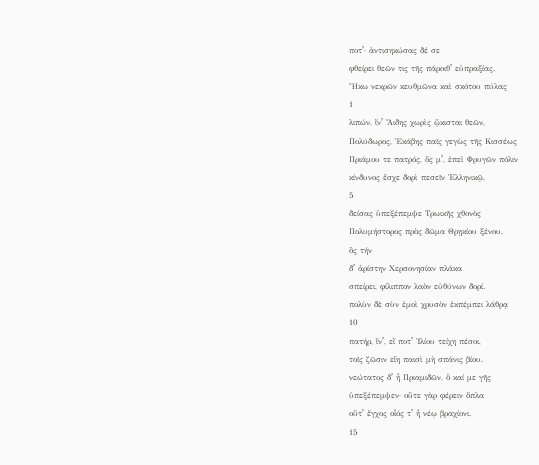ποτʼ· ἀντισηκώσας δέ σε
φθείρει θεῶν τις τῆς πάροιθʼ εὐπραξίας.
Ἥκω νεκρῶν κευθμῶνα καὶ σκότου πύλας
1
λιπών, ἵνʼ Ἅιδης χωρὶς ᾤκισται θεῶν,
Πολύδωρος, Ἑκάβης παῖς γεγὼς τῆς Κισσέως
Πριάμου τε πατρός, ὅς μʼ, ἐπεὶ Φρυγῶν πόλιν
κίνδυνος ἔσχε δορὶ πεσεῖν Ἑλληνικῷ,
5
δείσας ὑπεξέπεμψε Τρωικῆς χθονὸς
Πολυμήστορος πρὸς δῶμα Θρῃκίου ξένου,
ὃς τήν
δʼ ἀρίστην Χερσονησίαν πλάκα
σπείρει, φίλιππον λαὸν εὐθύνων δορί.
πολὺν δὲ σὺν ἐμοὶ χρυσὸν ἐκπέμπει λάθρᾳ
10
πατήρ, ἵνʼ, εἴ ποτʼ Ἰλίου τείχη πέσοι,
τοῖς ζῶσιν εἴη παισὶ μὴ σπάνις βίου.
νεώτατος δʼ ἦ Πριαμιδῶν, ὃ καί με γῆς
ὑπεξέπεμψεν· οὔτε γὰρ φέρειν ὅπλα
οὔτʼ ἔγχος οἷός τʼ ἦ νέῳ βραχίονι.
15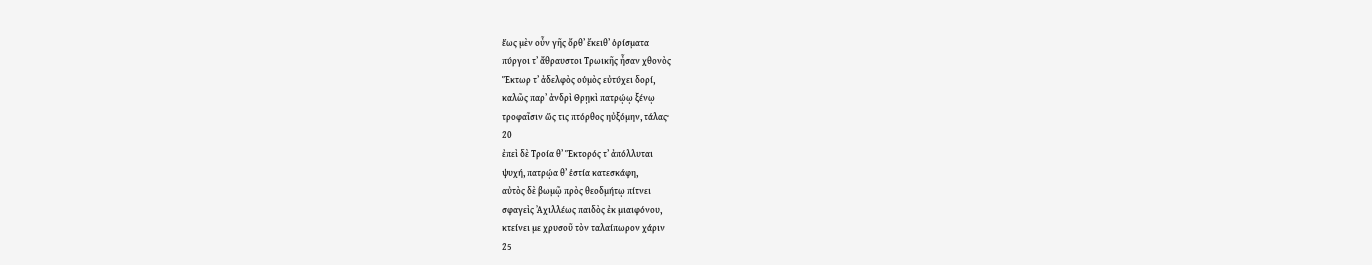ἕως μὲν οὖν γῆς ὄρθʼ ἔκειθʼ ὁρίσματα
πύργοι τʼ ἄθραυστοι Τρωικῆς ἦσαν χθονὸς
Ἕκτωρ τʼ ἀδελφὸς οὑμὸς εὐτύχει δορί,
καλῶς παρʼ ἀνδρὶ Θρῃκὶ πατρῴῳ ξένῳ
τροφαῖσιν ὥς τις πτόρθος ηὐξόμην, τάλας·
20
ἐπεὶ δὲ Τροία θʼ Ἕκτορός τʼ ἀπόλλυται
ψυχή, πατρῴα θʼ ἑστία κατεσκάφη,
αὐτὸς δὲ βωμῷ πρὸς θεοδμήτῳ πίτνει
σφαγεὶς Ἀχιλλέως παιδὸς ἐκ μιαιφόνου,
κτείνει με χρυσοῦ τὸν ταλαίπωρον χάριν
25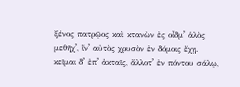ξένος πατρῷος καὶ κτανὼν ἐς οἶδμʼ ἁλὸς
μεθῆχʼ, ἵνʼ αὐτὸς χρυσὸν ἐν δόμοις ἔχῃ.
κεῖμαι δʼ ἐπʼ ἀκταῖς, ἄλλοτʼ ἐν πόντου σάλῳ,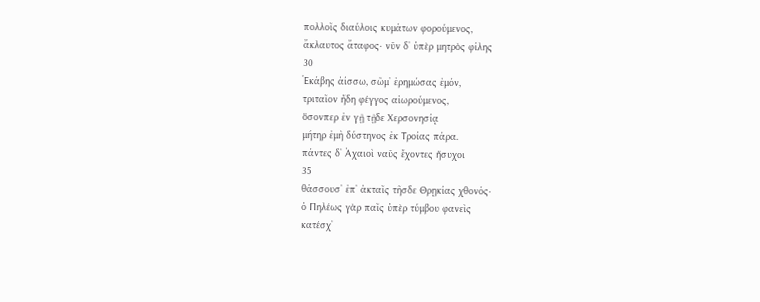πολλοῖς διαύλοις κυμάτων φορούμενος,
ἄκλαυτος ἄταφος· νῦν δʼ ὑπὲρ μητρὸς φίλης
30
Ἑκάβης ἀίσσω, σῶμʼ ἐρημώσας ἐμόν,
τριταῖον ἤδη φέγγος αἰωρούμενος,
ὅσονπερ ἐν γῇ τῇδε Χερσονησίᾳ
μήτηρ ἐμὴ δύστηνος ἐκ Τροίας πάρα.
πάντες δʼ Ἀχαιοὶ ναῦς ἔχοντες ἥσυχοι
35
θάσσουσʼ ἐπʼ ἀκταῖς τῆσδε Θρῃκίας χθονός·
ὁ Πηλέως γὰρ παῖς ὑπὲρ τύμβου φανεὶς
κατέσχʼ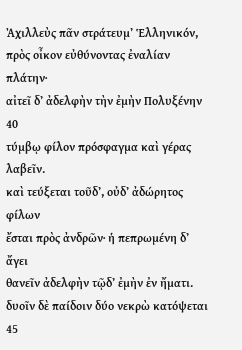Ἀχιλλεὺς πᾶν στράτευμʼ Ἑλληνικόν,
πρὸς οἶκον εὐθύνοντας ἐναλίαν πλάτην·
αἰτεῖ δʼ ἀδελφὴν τὴν ἐμὴν Πολυξένην
40
τύμβῳ φίλον πρόσφαγμα καὶ γέρας λαβεῖν.
καὶ τεύξεται τοῦδʼ, οὐδʼ ἀδώρητος φίλων
ἔσται πρὸς ἀνδρῶν· ἡ πεπρωμένη δʼ ἄγει
θανεῖν ἀδελφὴν τῷδʼ ἐμὴν ἐν ἤματι.
δυοῖν δὲ παίδοιν δύο νεκρὼ κατόψεται
45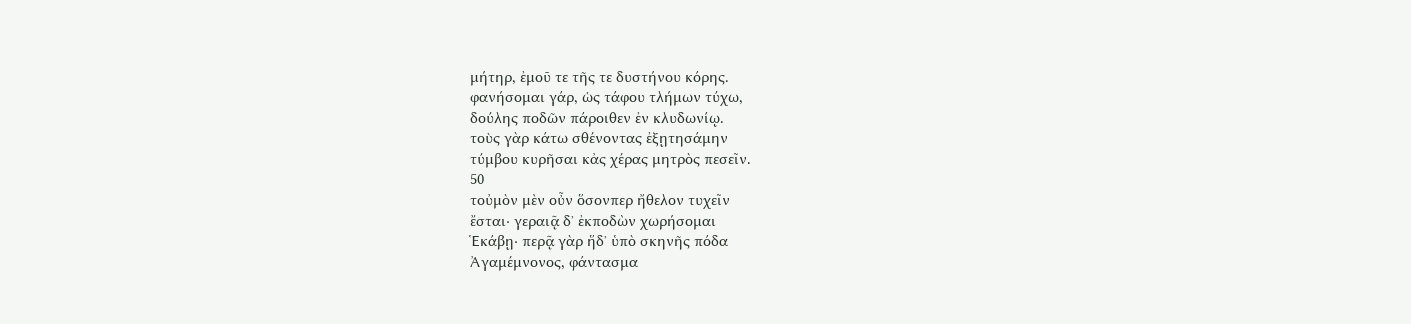μήτηρ, ἐμοῦ τε τῆς τε δυστήνου κόρης.
φανήσομαι γάρ, ὡς τάφου τλήμων τύχω,
δούλης ποδῶν πάροιθεν ἐν κλυδωνίῳ.
τοὺς γὰρ κάτω σθένοντας ἐξῃτησάμην
τύμβου κυρῆσαι κἀς χέρας μητρὸς πεσεῖν.
50
τοὐμὸν μὲν οὖν ὅσονπερ ἤθελον τυχεῖν
ἔσται· γεραιᾷ δʼ ἐκποδὼν χωρήσομαι
Ἑκάβῃ· περᾷ γὰρ ἥδʼ ὑπὸ σκηνῆς πόδα
Ἀγαμέμνονος, φάντασμα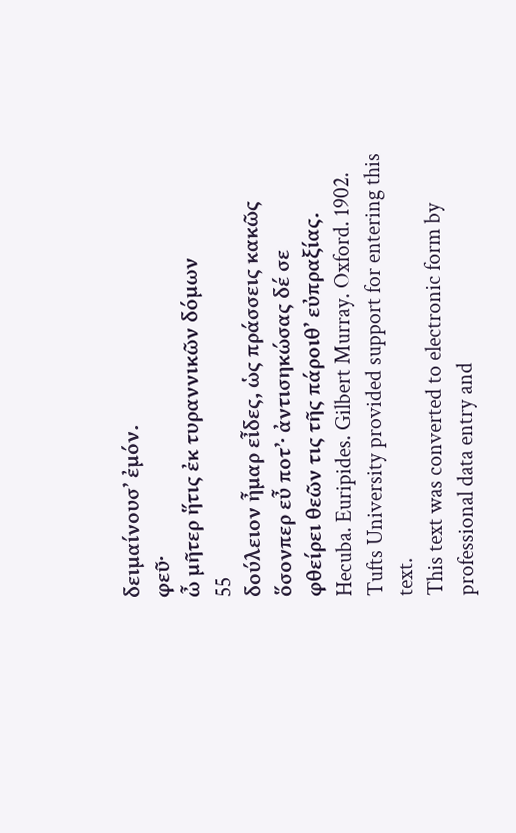δειμαίνουσʼ ἐμόν.
φεῦ·
ὦ μῆτερ ἥτις ἐκ τυραννικῶν δόμων
55
δούλειον ἦμαρ εἶδες, ὡς πράσσεις κακῶς
ὅσονπερ εὖ ποτʼ· ἀντισηκώσας δέ σε
φθείρει θεῶν τις τῆς πάροιθʼ εὐπραξίας.
Hecuba. Euripides. Gilbert Murray. Oxford. 1902.
Tufts University provided support for entering this text.
This text was converted to electronic form by professional data entry and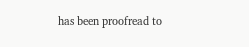has been proofread to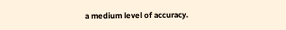a medium level of accuracy.